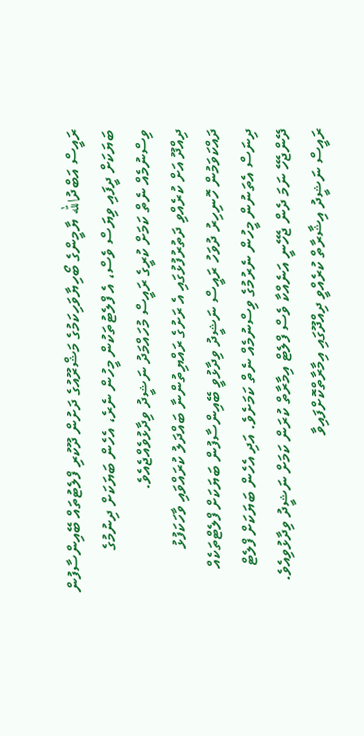ރައީސް އަބްދުالله ޔާމީންގެ ބޯހިޔާވަހިކަމުގެ މަޝްރޫއުގެ ދަށުން ދޫކުރި ފްލެޓުތައް ބޭއިންސާފުން ބަޔަކަށް ދީފައި ވިޔަސް ވެސް، އެ ފްލެޓުތަކުން މީހުން ނެރެ، އެހެން ބަޔަކަށް ދިނުމުގެ ވިސްނުމެއް ނެތް ކަމަށް ކުރީގެ ރައީސް މުހައްމަދު ނަޝީދު ވިދާޅުވެއްޖެއެވެ.
ދިއްދޫ އަށް ކުރެއްވި ދަތުރުފުޅުގައި އެ ރަށުގެ ރައްޔިތުންނާ ބައްދަލު ކުރައްވައި ވާހަކަފުޅު ދައްކަވަމުން ހޮނިހިރު ދުވަހު ރައީސް ނަޝީދު ވިދާޅުވީ ބޭއިންސާފުން ބަޔަކަށް ފްލެޓްތަކެއް ދިނަސް އެތަނުން މީހުން ނެރުމުގެ ވިސްނުމެއް ނެތް ކަމަށެވެ. އަދި އެހެން ބަޔަކަށް ފްލެޓް ދޭންޖެހޭ ނަމަ ދެން ޖެހޭނީ އަނެއްކާ ވެސް ފްލެޓް އިމާރާތް ކުރަން ކަމަށް ނަޝީދު ވިދާޅުވިއެވެ.
ރައީސް ނަޝީދު އިޝާރާތް ކުރެއްވީ ދިއްދޫގައި އިމާރާތްކޮށްފައިވާ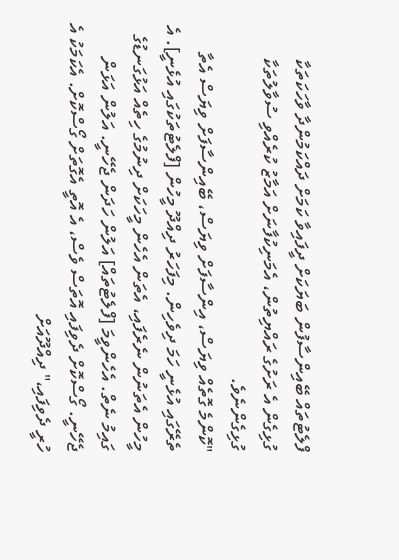ފްލެޓުތައް ބޭއިންސާފުން ބަޔަކަށް ދީފައިވާ ކަމަށް ދައްކަމުންދާ ވާހަކަތަކާ ގުޅިގެން އެ ރަށުގެ ރައްޔިތުން، އެމަނިކުފާނަށް އަމާޒު ކުރެއްވި ސުވާލުތަކާ ގުޅިގެންނެވެ.
"ކޮންމެ ގޮތެއް ވިޔަސް، އިންސާފަށް ވިޔަސް، ބޭއިންސާފަށް ވިޔަސް އެތާ ތެރޭގައި އުޅެނީ ހަމަ ދިވެހިން. މިފަހަރު ދިއްދޫ މީހުން [ފްލެޓުތަކުގައި އުޅެނީ]. އެ މީހުން އެތަނުން ނެރެފައި، އެތަން އެހެން މީހަކަށް ދިނުމުގެ ހިތެއް އަޅުގަނޑުގެ ގައިމު ނެތް. އެހެންވީމަ [ފްލެޓުތައް] އަލުން ހަދަން ޖެހޭނީ. އަލުން އަޅަން ޖެހޭނީ. ގޯސްކޮށް ދެވިފައި އޮތަސް ވެސް، އެ އޮތީ އެގޮތަށް ގޯސްކޮށް. އެކަމަކު އެ ހުރީ ދެވިފައި،" ދިއްދޫއަށް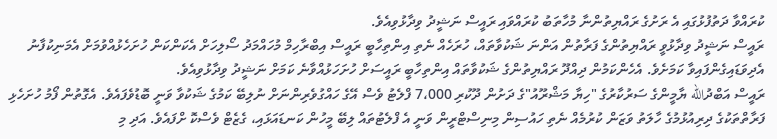ކުރައްވާ ދަތުފުޅުގައި އެ ރަށުގެ ރައްޔިތުންނާ މުހާތަބު ކުރައްވައި ރައީސް ނަޝީދު ވިދާޅުވިއެވެ.
ރައީސް ނަޝީދު ވިދާޅުވީ ރައްޔިތުންގެ ފަރާތުން އަންނަ ޝަކުވާތައް، ހުރަހެއް ނެތި އިންތިހާބީ ރައީސް އިބްރާހިމް މުހައްމަދު ސޯލިހަށް އެކަންކަން ހުށަހެޅުއްވުމަށް އެމަނިކުފާނު އެދިވަޑައިގެންފައިވާ ކަމަށެވެ. އެހެންކަމުން ދިއްދޫ ރައްޔިތުންގެ ޝަކުވާތައް އިންތިހާބީ ރައީސަށް ހުށަހަޅުއްވާނެ ކަމަށް ނަޝީދު ވިދާޅުވިއެވެ.
ރައީސް އަބްދުالله ޔާމީންގެ ސަރުކާރުގެ "ހިޔާ މަޝްރޫއު"ގެ ދަށުން ދޫކުރި 7،000 ފްލެޓު ވެސް އޭގެ ހައްގުވެރިންނަށް ނުލިބޭ ކަމުގެ ޝަކުވާ ވަނީ ބޮޑުވެފައެވެ. އެގޮތުން ފޯމު ހުށަހެޅި ފަރާތްތަކުގެ ދިރިއުޅުމުގެ ހާލަތު ވަޒަން ކުރުމެއް ނެތި ހައުސިން މިނިސްޓްރީން ވަނީ އެ ފްލެޓުތައް ލިބޭ މީހުން ކަނޑައަޅައި، ގެޒެޓް ވެސްކޮ ށްފައެވެ. އަދި މި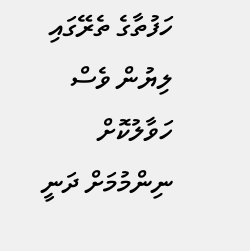ހަފުތާގެ ތެރޭގައި ލިޔުން ވެސް ހަވާލުކޮށް ނިންމުމަށް ދަނީ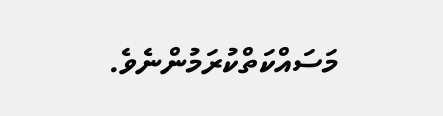މަސައްކަތްކުރަމުންނެވެ.